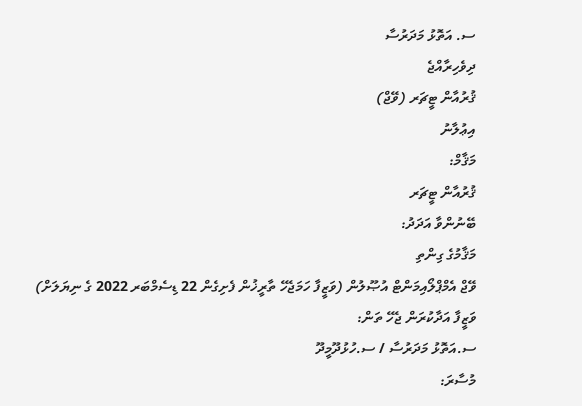ސ. އަތޮޅު މަދަރުސާ
ދިވެހިރާއްޖެ
ޤުރުއާން ޓީޗަރ (ވޭޖް)
އިޢުލާނު
މަޤާމް:
ޤުރުއާން ޓީޗަރ
ބޭނުންވާ އަދަދު:
މަޤާމުގެ ގިންތި
ވޭޖް އެމްޕްލޯއިމަންޓް އުޞޫލުން (ވަޒީފާ ހަމަޖެހޭ ތާރީޚުން ފެށިގެން 22 ޑިސެމްބަރ 2022 ގެ ނިޔަލަށް)
ވަޒީފާ އަދާކުރަން ޖެހޭ ތަން:
ސ.އަތޮޅު މަދަރުސާ / ސ.ހުޅުދޫމީދޫ
މުސާރަ: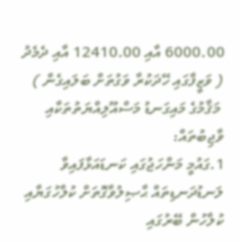6000.00 އާއި 12410.00 އާއި ދެމެދު ( ވަޒީފާގައި ހޭދަކުރާ ވަގުތަށް ބަލައިގެން )
 މަޤާމުގެ މައިގަނޑު މަސްއޫލިއްޔަތުތަކާއި ވާޖިބުތައް:
1.ގައުމީ މަންހަޖުގައި ކަނޑައަޅާފައިވާ ލަނޑުދަނޑިތައް ޙާޞިލުވާގޮތަށް ކުލާހުގަޔާއި ކުލާހުން ބޭރުގައި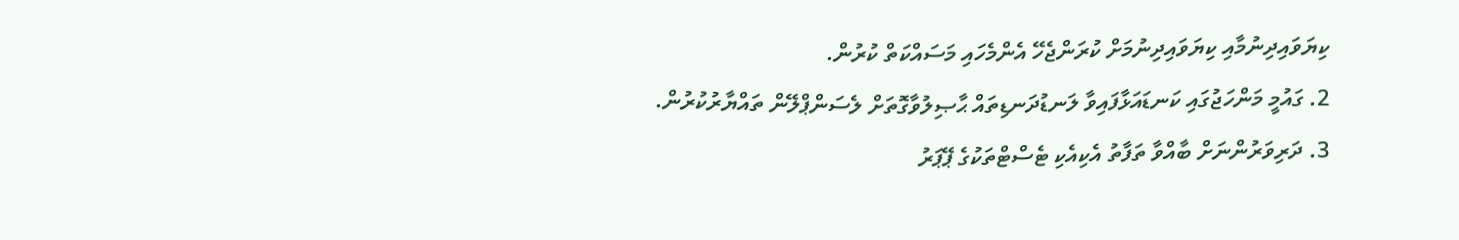ކިޔަވައިދިނުމާއި ކިޔަވައިދިނުމަށް ކުރަންޖެހޭ އެންމެހައި މަސައްކަތް ކުރުން.
2. ގައުމީ މަންހަޖުގައި ކަނޑައަޅާފައިވާ ލަނޑުދަނޑިތައް ޙާޞިލުވާގޮތަށް ލެސަންޕްލޭން ތައްޔާރުކުރުން.
3. ދަރިވަރުންނަށް ބާއްވާ ތަފާތު އެކިއެކި ޓެސްޓްތަކުގެ ޕޭޕަރު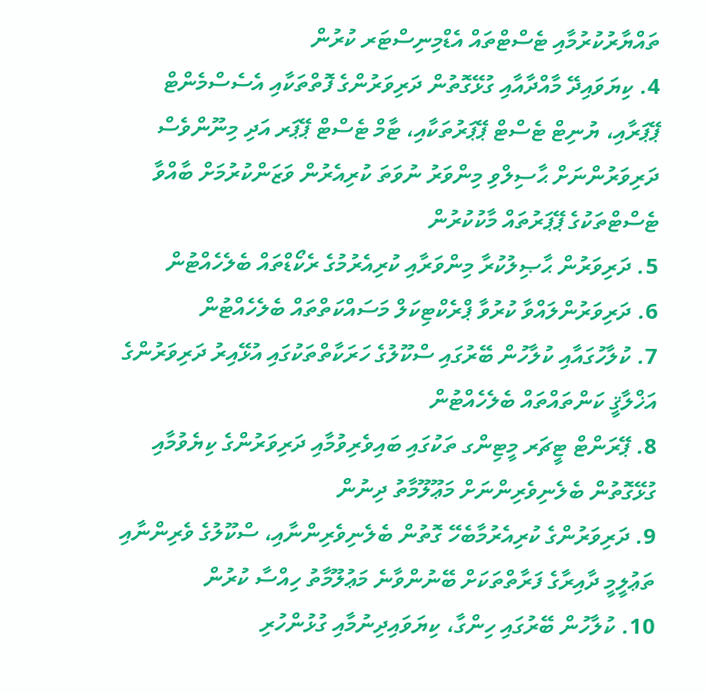ތައްޔާރުކުރުމާއި ޓެސްޓްތައް އެޑްމިނިސްޓަރ ކުރުން
4. ކިޔަވައިދޭ މާއްދާއާއި ގުޅޭގޮތުން ދަރިވަރުންގެ ފޮތްތަކާއި އެސެސްމެންޓް ޕޭޕަރާއި، ޔުނިޓް ޓެސްޓް ޕޭޕަރުތަކާއި، ޓާމް ޓެސްޓް ޕޭޕަރ އަދި މިނޫންވެސް ދަރިވަރުންނަށް ޙާސިލްވި މިންވަރު ނުވަތަ ކުރިއެރުން ވަޒަންކުރުމަށް ބާއްވާ ޓެސްޓްތަކުގެ ޕޭޕަރުތައް މާކުކުރުން
5. ދަރިވަރުން ޙާޞިލުކުރާ މިންވަރާއި ކުރިއެރުމުގެ ރެކޯޑްތައް ބެލެހެއްޓުން
6. ދަރިވަރުންލައްވާ ކުރުވާ ޕްރެކްޓިކަލް މަސައްކަތްތައް ބެލެހެއްޓުން
7. ކުލާހުގައާއި ކުލާހުން ބޭރުގައި ސްކޫލުގެ ހަރަކާތްތަކުގައި އުޅޭއިރު ދަރިވަރުންގެ އަޚްލާޤީ ކަންތައްތައް ބެލެހެއްޓުން
8. ޕޭރަންޓް ޓީޗަރ މީޓިންގ ތަކުގައި ބައިވެރިވުމާއި ދަރިވަރުންގެ ކިޔެވުމާއި ގުޅޭގޮތުން ބެލެނިވެރިންނަށް މަޢޫލޫމާތު ދިނުން
9. ދަރިވަރުންގެ ކުރިއެރުމާބެހޭ ގޮތުން ބެލެނިވެރިންނާއި، ސްކޫލުގެ ވެރިންނާއި ތަޢުލީމީ ދާއިރާގެ ފަރާތްތަކަށް ބޭނުންވާނެ މަޢުލޫމާތު ހިއްސާ ކުރުން
10. ކުލާހުން ބޭރުގައި ހިންގާ، ކިޔަވައިދިނުމާއި ގުޅުންހުރި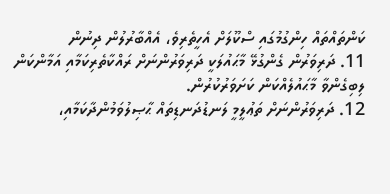ކަންތައްތައް ހިންގުމުގައި ސްކޫލަށް އެހީތެރިވެ، އެއްބާރުލުން ދިނުން
11. ދަރިވަރުން ގެންގުޅޭ މާޙައުލަކީ ދަރިވަރުންނަށް ރައްކާތެރިކަމާއި އަމާންކަން ލިބިގެންވާ މާޙައުލެއްކަން ކަށަވަރުކުރުން.
12. ދަރިވަރުންނަށް ތަޢުލީމީ ލަނޑުދަނޑިތައް ޙާޞިލުވަމުންދާކަމާއި،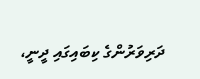ދަރިވަރުންގެ ކިބައިގައި ދީނީ،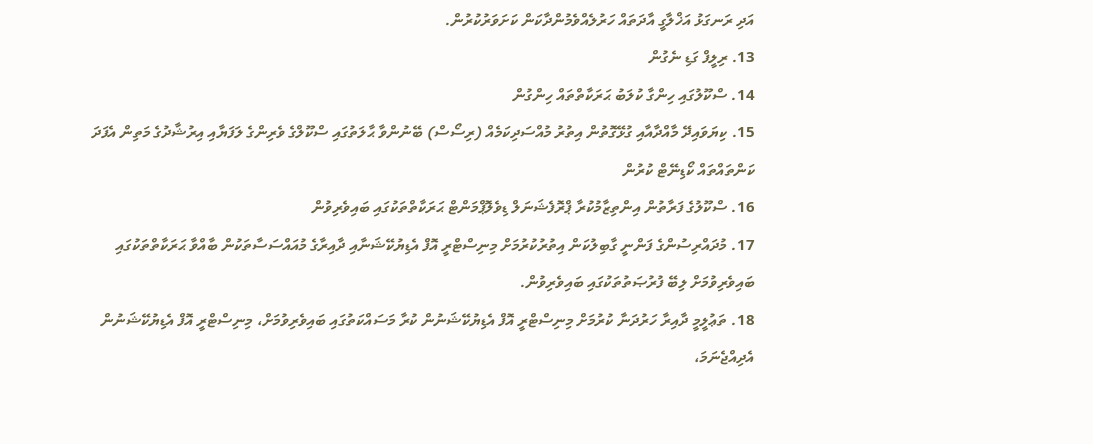އަދި ރަނގަޅު އަޚްލާގީ އާދަތައް ހަރުލެއްވެމުންދާކަން ކަށަވަރުކުރުން.
13. ރިލީފް ގަޑި ނެގުން
14. ސްކޫލުގައި ހިންގާ ކުލަބު ޙަރަކާތްތައް ހިންގުން
15. ކިޔަވައިދޭ މާއްދާއާއި ގުޅޭގޮތުން އިތުރު މުއްސަދިކަމެއް (ރިސޯސް) ބޭނުންވާ ޙާލަތުގައި ސްކޫލްގެ ވެރިންގެ ލަފަޔާއި އިރުޝާދުގެ މަތިން އެފަދަ ކަންތައްތައް ކޯޑިނޭޓް ކުރުން
16. ސްކޫލުގެ ފަރާތުން އިންތިޒާމުކުރާ ޕްރޮފެޝަނަލް ޑިވެލޮޕްމަންޓް ޙަރަކާތްތަކުގައި ބައިވެރިވުން
17. މުދައްރިސުންގެ ފަންނީ ގާބިލުކަން އިތުރުކުރުމަށް މިނިސްޓްރީ އޮފް އެޑިޔުކޭޝަނާއި ދާއިރާގެ މުއައްސަސާތަކުން ބާއްވާ ޙަރަކާތްތަކުގައި ބައިވެރިވުމަށް ލިބޭ ފުރުޞަތުތަކުގައި ބައިވެރިވުން.
18. ތަޢުލީމީ ދާއިރާ ހަރުދަނާ ކުރުމަށް މިނިސްޓްރީ އޮފް އެޑިޔުކޭޝަނުން ކުރާ މަސައްކަތުގައި ބައިވެރިވުމަށް، މިނިސްޓްރީ އޮފް އެޑިޔުކޭޝަނުން އެދިއްޖެނަމަ،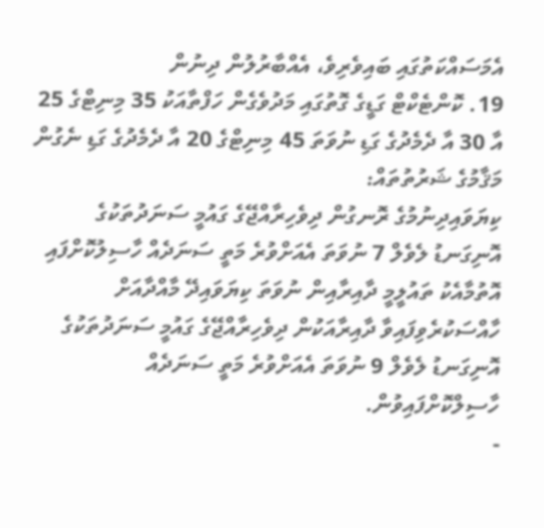އެމަސައްކަތުގައި ބައިވެރިވެ، އެއްބާރުލުން ދިނުން
19. ކޮންޓެކްޓް ގަޑީގެ ގޮތުގައި މަދުވެގެން ހަފްތާއަކު 35 މިނިޓްގެ 25 އާ 30 އާ ދެމެދުގެ ގަޑި ނުވަތަ 45 މިނިޓްގެ 20 އާ ދެމެދުގެ ގަޑި ނެގުން
މަޤާމުގެ ޝަރުތުތައް:
ކިޔަވައިދިނުމުގެ ރޮނގުން ދިވެހިރާއްޖޭގެ ގައުމީ ސަނަދުތަކުގެ އޮނިގަނޑު ލެވެލް 7 ނުވަތަ އެއަށްވުރެ މަތީ ސަނަދެއް ހާސިލުކޮށްފައި އޮތުމާއެކު ތައުލީމީ ދާއިރާއިން ނުވަތަ ކިޔަވައިދޭ މާއްދާއަށް  ހާއްސަކުރެވިފައިވާ ދާއިރާއަކުން ދިވެހިރާއްޖޭގެ ގައުމީ ސަނަދުތަކުގެ އޮނިގަނޑު ލެވެލް 9 ނުވަތަ އެއަށްވުރެ މަތީ ސަނަދެއް ހާސިލްކޮށްފައިވުން.
-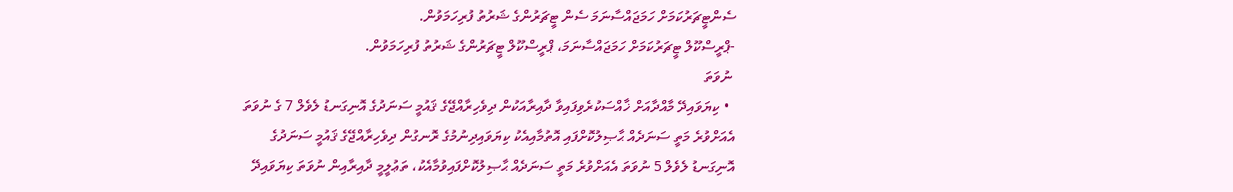ސެންޓީޗަރުކަމަށް ހަމަޖައްސާނަމަ ސެން ޓީޗަރުންގެ ޝަރުތު ފުރިހަމަވުން.
-ޕްރީސްކޫލް ޓީޗަރުކަމަށް ހަމަޖައްސާނަމަ، ޕްރީސްކޫލް ޓީޗަރުންގެ ޝަރުތު ފުރިހަމަވުން.
 ނުވަތަ
  • ކިޔަވައިދޭ މާއްދާއަށް ޚާއްސަކުރެވިފައިވާ ދާއިރާއަކުން ދިވެހިރާއްޖޭގެ ޤައުމީ ސަނަދުގެ އޮނިގަނޑު ލެވެލް 7 ގެ ނުވަތަ އެއަށްވުރެ މަތީ ސަނަދެއް ޙާޞިލުކޮށްފައި އޮތުމާއިއެކު ކިޔަވައިދިނުމުގެ ރޮނގުން ދިވެހިރާއްޖޭގެ ޤައުމީ ސަނަދުގެ އޮނިގަނޑު ލެވެލް 5 ނުވަތަ އެއަށްވުރެ މަތީ ސަނަދެއް ޙާޞިލުކޮށްފައިވުމާއެކު، ތަޢުލީމީ ދާއިރާއިން ނުވަތަ ކިޔަވައިދޭ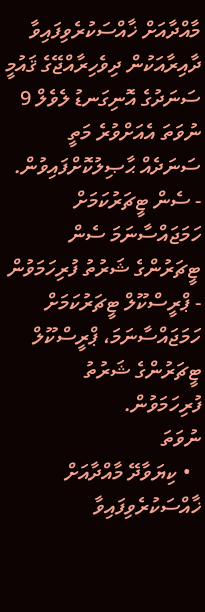މާއްދާއަށް ޚާއްސަކުރެވިފައިވާ ދާއިރާއަކުން ދިވެހިރާއްޖޭގެ ޤައުމީ ސަނަދުގެ އޮނިގަނޑު ލެވެލް 9 ނުވަތަ އެއަށްވުރެ މަތީ ސަނަދެއް ޙާޞިލުކޮށްފައިވުން.
- ސެން ޓީޗަރުކަމަށް ހަމަޖައްސާނަމަ ސެން ޓީޗަރުންގެ ޝަރުތު ފުރިހަމަވުން
- ޕްރީސްކޫލް ޓީޗަރުކަމަށް ހަމަޖައްސާނަމަ، ޕްރީސްކޫލް ޓީޗަރުންގެ ޝަރުތު ފުރިހަމަވުން.
ނުވަތަ
  • ކިޔަވާދޭ މާއްދާއަށް ޚާއްސަކުރެވިފައިވާ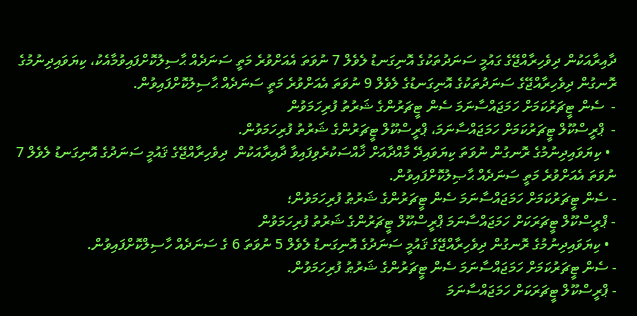ދާއިރާއަކުން ދިވެހިރާއްޖޭގެ ގައުމީ ސަނަދުތަކުގެ އޮނިގަނޑު ލެވެލް 7 ނުވަތަ އެއަށްވުރެ މަތީ ސަނަދެއް ޙާސިލުކޮށްފައިވުމާއެކު، ކިޔަވައިދިނުމުގެ ރޮނގުން ދިވެހިރާއްޖޭގެ ސަނަދުތަކުގެ އޮނިގަނޑުގެ ލެވެލް 9 ނުވަތަ އެއަށްވުރެ މަތީ ސަނަދެއް ޙާސިލުކޮށްފައިވުން.
-  ސެން ޓީޗަރުކަމަށް ހަމަޖައްސާނަމަ ސެން ޓީޗަރުންގެ ޝަރުތު ފުރިހަމަވުން
-  ޕްރީސްކޫލް ޓީޗަރުކަމަށް ހަމަޖައްސާނަމަ، ޕްރީސްކޫލް ޓީޗަރުންގެ ޝަރުތު ފުރިހަމަވުން.
  • ކިޔަވައިދިނުމުގެ ރޮނގުން ނުވަތަ ކިޔަވައިދޭ މާއްދާއަށް ޚާއްސަކުރެވިފައިވާ ދާއިރާއަކުން  ދިވެހިރާއްޖޭގެ ޤައުމީ ސަނަދުގެ އޮނިގަނޑު ލެވެލް 7 ނުވަތަ އެއަށްވުރެ މަތީ ސަނަދެއް ޙާޞިލުކޮށްފައިވުން.
- ސެން ޓީޗަރުކަމަށް ހަމަޖައްސާނަމަ ސެން ޓީޗަރުންގެ ޝަރުޠު ފުރިހަމަވުން؛
- ޕްރީސްކޫލް ޓީޗަރަކަށް ހަމަޖައްސާނަމަ ޕްރީސްކޫލް ޓީޗަރުންގެ ޝަރުތު ފުރިހަމަވުން
  • ކިޔަވައިދިނުމުގެ ރޮނގުން ދިވެހިރާއްޖޭގެ ޤައުމީ ސަނަދުގެ އޮނިގަނޑު ލެވެލް 5 ނުވަތަ 6 ގެ ސަނަދެއް ހާސިލްކޮށްފައިވުން.
- ސެން ޓީޗަރުކަމަށް ހަމަޖައްސާނަމަ ސެން ޓީޗަރުންގެ ޝަރުޠު ފުރިހަމަވުން.
- ޕްރީސްކޫލް ޓީޗަރަކަށް ހަމަޖައްސާނަމަ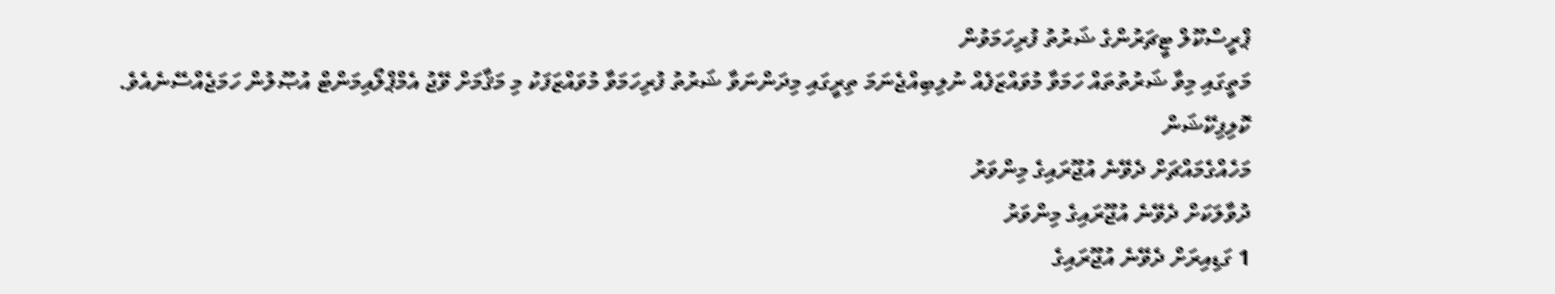ޕްރީސްކޫލް ޓީޗަރުންގެ ޝަރުތު ފުރިހަމަވުން
މަތީގައި މިވާ ޝަރުތުތައް ހަމަވާ މުވައްޒަފެއް ނުލިބިއްޖެނަމަ ތިރީގައި މިދަންނަވާ ޝަރުތު ފުރިހަމަވާ މުވައްޒަފަކު މި މަޤާމަށް ވޭޖު އެމްޕްލޯއިމަންޓް އުޞޫލުން ހަމަޖެއްސޭނެއެވެ.
ކޮލިފިކޭޝަން
މަހެއްގެމައްޗަށް ދެވޭނެ އުޖޫރައިގެ މިންވަރު
ދުވާލަކަށް ދެވޭނެ އުޖޫރައިގެ މިންވަރު
1 ގަޑިއިރަށް ދެވޭނެ އުޖޫރައިގެ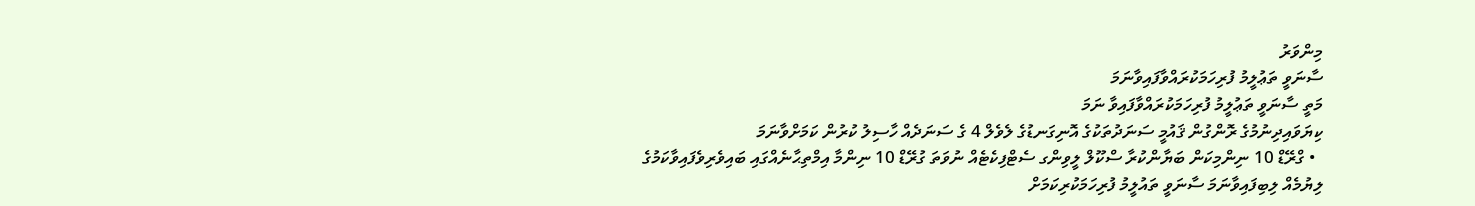މިންވަރު
ސާނަވީ ތަޢުލީމު ފުރިހަމަކުރައްވާފައިވާނަމަ
މަތީ ސާނަވީ ތަޢުލީމު ފުރިހަމަކުރައްވާފައިވާ ނަމަ
ކިޔަވައިދިނުމުގެ ރޮންގުން ޤައުމީ ސަނަދުތަކުގެ އޮނިގަނޑުގެ ލެވެލް 4 ގެ ސަނަދެއް ހާސިލު ކުރުން ކަމަށްވާނަމަ
  • ގްރޭޑް 10 ނިންމިކަން ބަޔާންކުރާ ސްކޫލް ލީވިންގ ސެޓްފިކެޓެއް ނުވަތަ ގުރޭޑް 10 ނިންމާ އިމްތިޙާނެއްގައި ބައިވެރިވެފައިވާކަމުގެ ލިޔުމެއް ލިބިފައިވާނަމަ ސާނަވީ ތައުލީމު ފުރިހަމަކުރިކަމަށް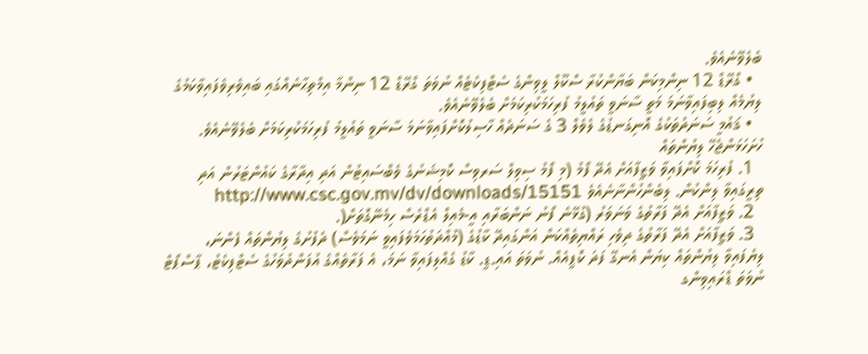ބެލެވޭނެއެވެ.
  • ގްރޭޑް 12 ނިންމިކަން ބަޔާންކުރާ ސްކޫލް ލީވިންގެ ސެޓްފިކެޓެއް ނުވަތަ ގްރޭޑް 12 ނިންމާ އިމްތިޙާނެއްގައި ބައިވެރިވެފައިވާކަމުގެ ލިޔުމެއް ލިބިފައިވާނަމަ މަތީ ސާނަވީ ތައުލީމު ފުރިހަމަކުރިކަމަށް ބެލެވޭނެއެވެ.
  • ޤައުމީ ސަނަދުތަކުގެ އޮނިގަނޑުގެ ލެވެލް 3 ގެ ސަނަދެއް ހާސިލުކޮށްފައިވާނަމަ ސާނަވީ ތައުލީމު ފުރިހަމަކުރިކަމަށް ބެލެވޭނެއެވެ.
ހުށަހަޅަންޖެހޭ ލިޔުންތައް
  1. ފުރިހަމަ ކޮށްފައިވާ ވަޒީފާއަށް އެދޭ ފޯމު (މި ފޯމު ސިވިލް ސަރވިސް ކޮމިޝަނުގެ ވެބްސައިޓުން އަދި އިދާރާގެ ކައުންޓަރުން އަދި ތިރީގައިވާ ލިންކުން. ލިބެންހުންނާނެއެވެ http://www.csc.gov.mv/dv/downloads/15151
  2. ވަޒީފާއަށް އެދޭ ފަރާތުގެ ވަނަވަރު (ގުޅޭނެ ފޯނު ނަންބަރާއި އީ-މެއިލް އެޑްރެސް ހިމެނޭގޮތަށް(.
  3. ވަޒީފާއަށް އެދޭ ފަރާތުގެ ދިވެހި ރައްޔިތެއްކަން އަންގައިދޭ ކާޑުގެ (މުއްދަތުހަމަވެފައިވީ ނަމަވެސް) ދެފުށުގެ ލިޔުންތައް ފެންނަ، ލިޔެފައިވާ ލިޔުންތައް ކިޔަން އެނގޭ ފަދަ ކޮޕީއެއް. ނުވަތަ އައި.ޑީ. ކާޑު ގެއްލިފައިވާ ނަމަ، އެ ފަރާތެއްގެ އުފަންދުވަހުގެ ސެޓްފިކެޓު، ޕާސްޕޯޓް ނުވަތަ ޑްރައިވިންގ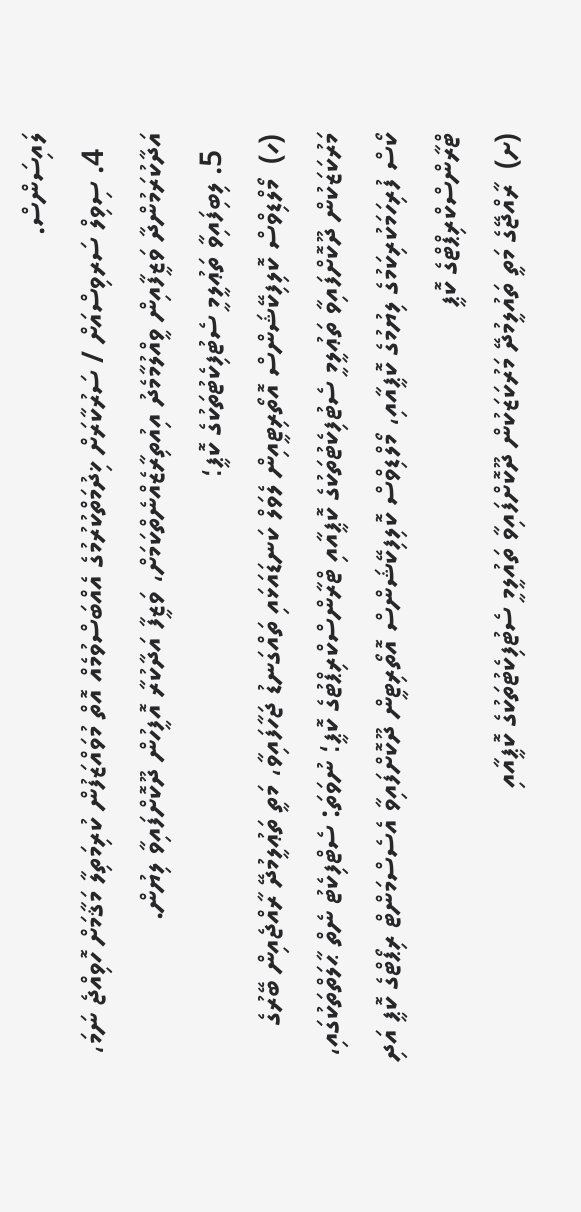ލައިސަންސް.
  4. ސިވިލް ސަރވިސްއަށް / ސަރުކާރަށް ޚިދުމަތްކުރުމުގެ އެއްބަސްވުމެއް އޮތް މުވައްޒަފުން ކުރިމަތިލާ މަޤާމަށް ހޮވިއްޖެ ނަމަ، އަދާކުރަމުންދާ ވަޒީފާއިން ވީއްލުމާމެދު އިއުތިރާޒެއްނެތްކަމަށް، ވަޒީފާ އަދާކުރާ އޮފީހުން ދޫކޮށްފައިވާ ލިޔުން.
  5. ލިބިފައިވާ ތަޢުލީމީ ސެޓުފިކެޓުތަކުގެ ކޮޕީ؛
(ހ)  މޯލްޑިވްސް ކޮލިފިކޭޝަންސް އޮތޯރިޓީއިން ލެވަލް ކަނޑައަޅައި ތައްގަނޑު ޖަހާފައިވާ، މަތީ ތަޢުލީމުދޭ ރާއްޖެއިން ބޭރުގެ މަރުކަޒަކުން ދޫކޮށްފައިވާ ތަޢުލީމީ ސެޓުފިކެޓުތަކުގެ ކޮޕީއާއި ޓްރާންސްކްރިޕްޓުގެ ކޮޕީ؛ ނުވަތަ: ސެޓްފިކެޓު ނެތް ޙާލަތްތަކުގައި، ކޯސް ފުރިހަމަކުރިކަމުގެ ލިޔުމުގެ ކޮޕީއާއި، މޯލްޑިވްސް ކޮލިފިކޭޝަންސް އޮތޯރިޓީން ދޫކޮށްފައިވާ އެސެސްމަންޓް ރިޕޯޓްގެ ކޮޕީ އަދި ޓްރާންސްކްރިޕްޓްގެ ކޮޕީ
(ށ)  ރާއްޖޭގެ މަތީ ތައުލީމުދޭ މަރުކަޒަކުން ދޫކޮށްފައިވާ ތައުލީމީ ސެޓުފިކެޓުތަކުގެ ކޮޕީއާއި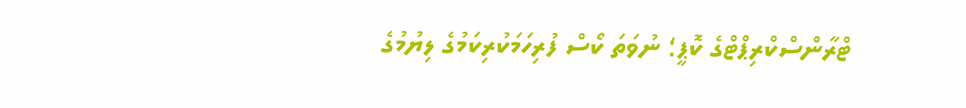ޓްރާންސްކްރިޕްޓްގެ ކޮޕީ؛ ނުވަތަ ކޯސް ފުރިހަމަކުރިކަމުގެ ލިޔުމުގެ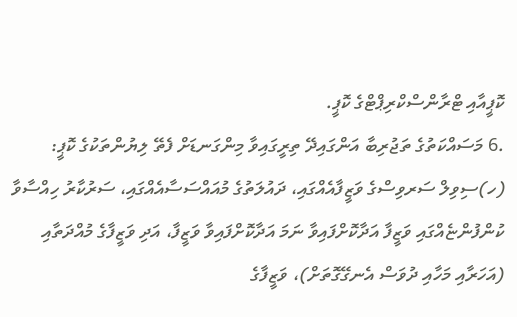ކޮޕީއާއި ޓްރާންސްކްރިޕްޓްގެ ކޮޕީ.
.6 މަސައްކަތުގެ ތަޖުރިބާ އަންގައިދޭ ތިރީގައިވާ މިންގަނޑަށް ފެތޭ ލިޔުންތަކުގެ ކޮޕީ:
(ހ)ސިވިލް ސަރވިސްގެ ވަޒީފާއެއްގައި، ދައުލަތުގެ މުއައްސަސާއެއްގައި، ސަރުކާރު ހިއްސާވާ ކުންފުންޏެއްގައި ވަޒީފާ އަދާކޮށްފައިވާ ނަމަ އަދާކޮށްފައިވާ ވަޒީފާ، އަދި ވަޒީފާގެ މުއްދަތާއި (އަހަރާއި މަހާއި ދުވަސް އެނގޭގޮތަށް)، ވަޒީފާގެ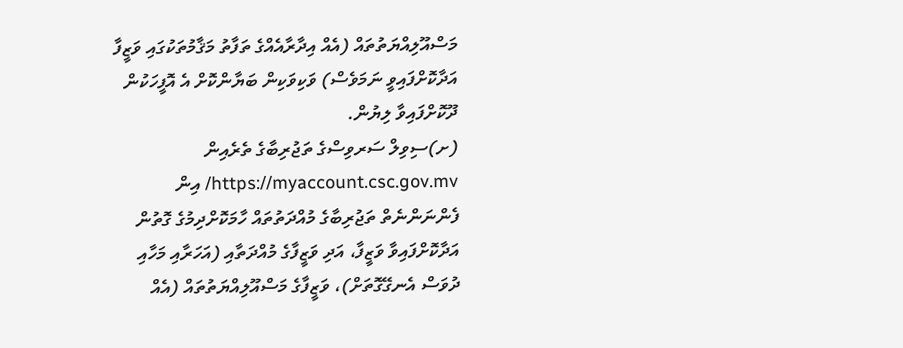މަސްއޫލިއްޔަތުތައް (އެއް އިދާރާއެއްގެ ތަފާތު މަޤާމުތަކުގައި ވަޒީފާ އަދާކޮށްފައިވީ ނަމަވެސް) ވަކިވަކިން ބަޔާންކޮށް އެ އޮފީހަކުން ދޫކޮށްފައިވާ ލިޔުން.
(ށ)ސިވިލް ސަރވިސްގެ ތަޖުރިބާގެ ތެރެއިން https://myaccount.csc.gov.mv/ އިން ފެންނަންނެތް ތަޖުރިބާގެ މުއްދަތުތައް ހާމަކޮށްދިމުގެ ގޮތުން އަދާކޮށްފައިވާ ވަޒީފާ، އަދި ވަޒީފާގެ މުއްދަތާއި (އަހަރާއި މަހާއި ދުވަސް އެނގޭގޮތަށް)، ވަޒީފާގެ މަސްއޫލިއްޔަތުތައް (އެއް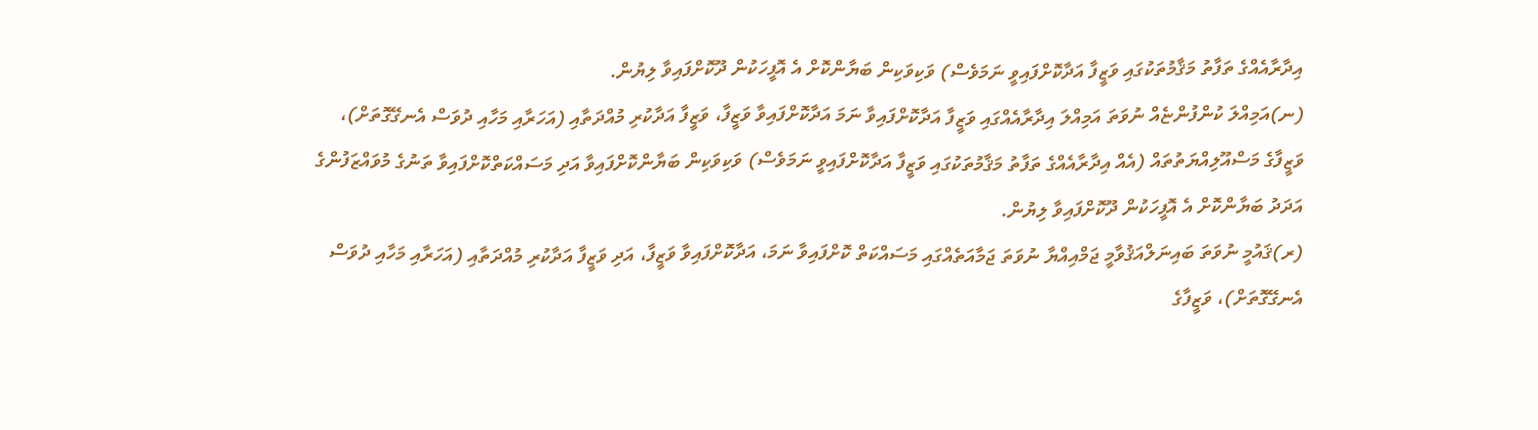އިދާރާއެއްގެ ތަފާތު މަޤާމުތަކުގައި ވަޒީފާ އަދާކޮށްފައިވީ ނަމަވެސް) ވަކިވަކިން ބަޔާންކޮށް އެ އޮފީހަކުން ދޫކޮށްފައިވާ ލިޔުން.
(ނ)އަމިއްލަ ކުންފުންޏެއް ނުވަތަ އަމިއްލަ އިދާރާއެއްގައި ވަޒީފާ އަދާކޮށްފައިވާ ނަމަ އަދާކޮށްފައިވާ ވަޒީފާ، ވަޒީފާ އަދާކުރި މުއްދަތާއި (އަހަރާއި މަހާއި ދުވަސް އެނގޭގޮތަށް)، ވަޒީފާގެ މަސްއޫލިއްޔަތުތައް (އެއް އިދާރާއެއްގެ ތަފާތު މަޤާމުތަކުގައި ވަޒީފާ އަދާކޮށްފައިވީ ނަމަވެސް) ވަކިވަކިން ބަޔާންކޮށްފައިވާ އަދި މަސައްކަތްކޮށްފައިވާ ތަނުގެ މުވައްޒަފުންގެ އަދަދު ބަޔާންކޮށް އެ އޮފީހަކުން ދޫކޮށްފައިވާ ލިޔުން.
(ރ)ޤައުމީ ނުވަތަ ބައިނަލްއަޤުވާމީ ޖަމްއިއްޔާ ނުވަތަ ޖަމާއަތެއްގައި މަސައްކަތް ކޮށްފައިވާ ނަމަ، އަދާކޮށްފައިވާ ވަޒީފާ، އަދި ވަޒީފާ އަދާކުރި މުއްދަތާއި (އަހަރާއި މަހާއި ދުވަސް އެނގޭގޮތަށް)، ވަޒީފާގެ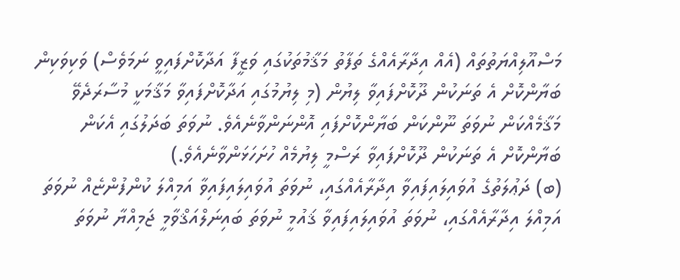މަސްއޫލިއްޔަތުތައް (އެއް އިދާރާއެއްގެ ތަފާތު މަޤާމުތަކުގައި ވަޒީފާ އަދާކޮށްފައިވީ ނަމަވެސް) ވަކިވަކިން ބަޔާންކޮށް އެ ތަނަކުން ދޫކޮށްފައިވާ ލިޔުން (މި ލިޔުމުގައި އަދާކޮށްފައިވާ މަޤާމަކީ މުސާރަދެވޭ މަޤާމެއްކަން ނުވަތަ ނޫންކަން ބަޔާންކޮށްފައި އޮންނަންވާނެއެވެ. ނުވަތަ ބަދަލުގައި އެކަން ބަޔާންކޮށް އެ ތަނަކުން ދޫކޮށްފައިވާ ރަސްމީ ލިޔުމެއް ހުށަހަޅަންވާނެއެވެ.)
(ބ) ދަޢުލަތުގެ އުވައިލައިފައިވާ އިދާރާއެއްގައި، ނުވަތަ އުވައިލައިފައިވާ އަމިއްލަ ކުންފުންޏެއް ނުވަތަ އަމިއްލަ އިދާރާއެއްގައި، ނުވަތަ އުވައިލައިފައިވާ ޤައުމީ ނުވަތަ ބައިނަލްއަޤްވާމީ ޖަމިއްޔާ ނުވަތަ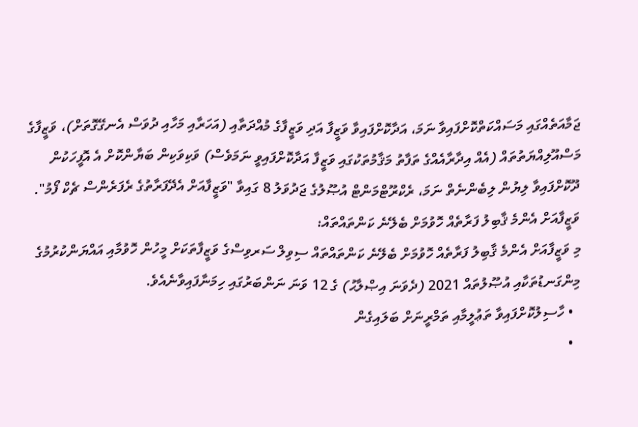ޖަމާއަތެއްގައި މަސައްކަތްކޮށްފައިވާ ނަމަ، އަދާކޮށްފައިވާ ވަޒީފާ އަދި ވަޒީފާގެ މުއްދަތާއި (އަހަރާއި މަހާއި ދުވަސް އެނގޭގޮތަށް)، ވަޒީފާގެ މަސްއޫލިއްޔަތުތައް (އެއް އިދާރާއެއްގެ ތަފާތު މަޤާމުތަކުގައި ވަޒީފާ އަދާކޮށްފައިވީ ނަމަވެސް) ވަކިވަކިން ބަޔާންކޮށް އެ އޮފީހަކުން ދޫކޮށްފައިވާ ލިޔުން ލިބެންނެތް ނަމަ، ރެކްރޫޓްމަންޓް އުޞޫލުގެ ޖަދުވަލު 8 ގައިވާ "ވަޒީފާއަށް އެދޭފަރާތުގެ ރެފަރެންސް ޗެކް ފޯމު".
ވަޒީފާއަށް އެންމެ ޤާބިލު ފަރާތެއް ހޮވުމަށް ބެލޭނެ ކަންތައްތައް:
މި ވަޒީފާއަށް އެންމެ ޤާބިލު ފަރާތެއް ހޮވުމަށް ބެލޭނެ ކަންތައްތައް ސިވިލް ސަރވިސްގެ ވަޒީފާތަކަށް މީހުން ހޮވުމާއި އައްޔަންކުރުމުގެ މިންގަނޑުތަކާއި އުޞޫލުތައް 2021 (ދެވަނަ އިޞްލާޙު) ގެ 12 ވަނަ ނަންބަރުގައި ހިމަނާފައިވާނެއެވެ.
  • ހާސިލުކޮށްފައިވާ ތަޢުލީމާއި ތަމްރީނަށް ބަލައިގެން
  •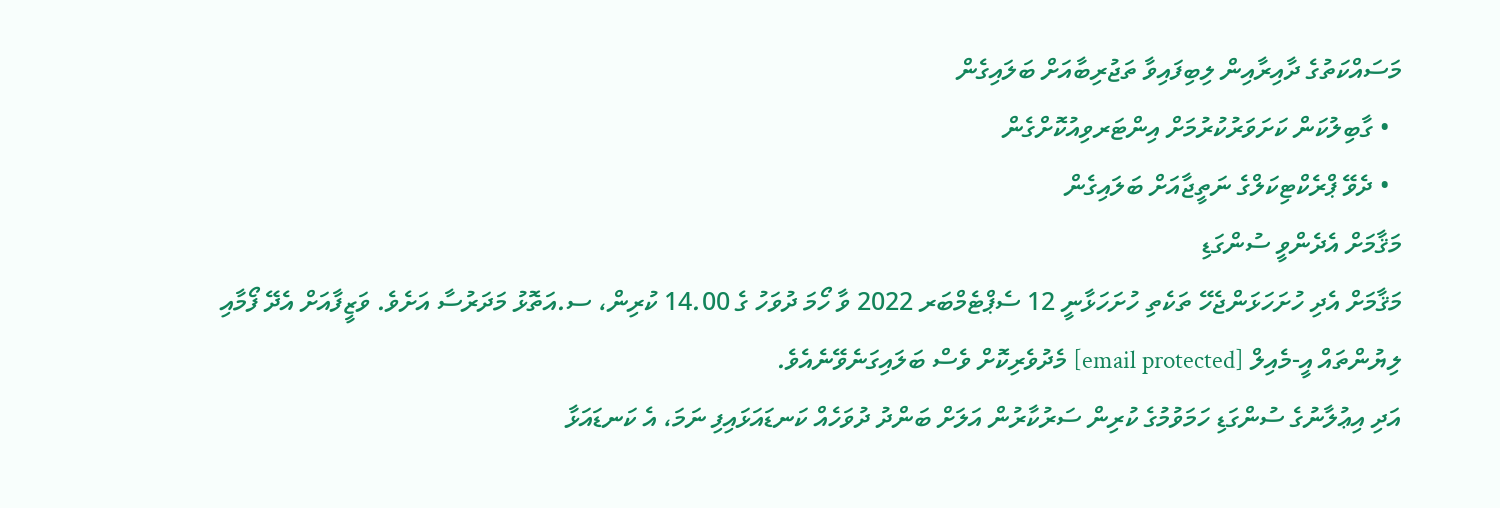މަސައްކަތުގެ ދާއިރާއިން ލިބިފައިވާ ތަޖުރިބާއަށް ބަލައިގެން
  • ގާބިލުކަން ކަށަވަރުކުރުމަށް އިންޓަރވިއުކޮށްގެން
  • ދެވޭ ޕްރެކްޓިކަލްގެ ނަތީޖާއަށް ބަލައިގެން
މަޤާމަށް އެދެންވީ ސުންގަޑި
މަޤާމަށް އެދި ހުށަހަޅަންޖެހޭ ތަކެތި ހުށަހަޅާނީ 12 ސެޕްޓެމްބަރ 2022 ވާ ހޯމަ ދުވަހު ގެ 14.00 ކުރިން، ސ.އަތޮޅު މަދަރުސާ އަށެވެ. ވަޒީފާއަށް އެދޭ ފޯމާއި ލިޔުންތައް އީ-މެއިލް [email protected] މެދުވެރިކޮށް ވެސް ބަލައިގަނެވޭނެއެވެ.
އަދި އިޢުލާނުގެ ސުންގަޑި ހަމަވުމުގެ ކުރިން ސަރުކާރުން އަލަށް ބަންދު ދުވަހެއް ކަނޑައަޅައިފި ނަމަ، އެ ކަނޑައަޅާ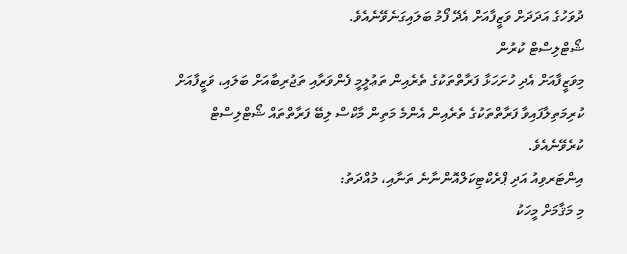ދުވަހުގެ އަދަދަށް ވަޒީފާއަށް އެދޭ ފޯމު ބަލައިގަނެވޭނެއެވެ.
ޝޯޓްލިސްޓް ކުރުން
މިވަޒީފާއަށް އެދި ހުށަހަޅާ ފަރާތްތަކުގެ ތެރެއިން ތަޢުލީމީ ފެންވަރާއި ތަޖުރިބާއަށް ބަލައި، ވަޒީފާއަށް ކުރިމަތިލާފައިވާ ފަރާތްތަކުގެ ތެރެއިން އެންމެ މަތިން މާކްސް ލިބޭ ފަރާތްތައް ޝޯޓްލިސްޓް ކުރެވޭނެއެވެ.
އިންޓަރވިއު އަދި ޕްރެކްޓިކަލްއޮންނާނެ ތަނާއި، މުއްދަތު:
މި މަޤާމަށް މީހަކު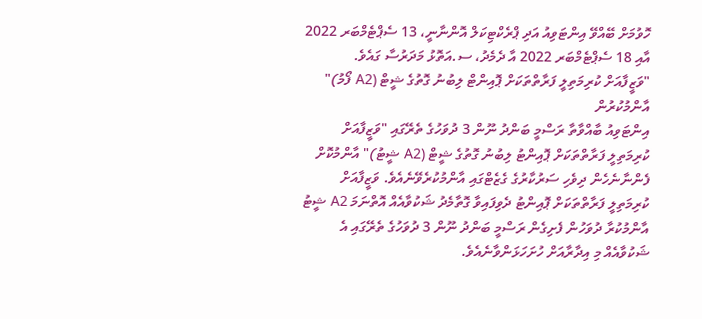ހޮވުމަށް ބޭއްވޭ އިންޓަވިއު އަދި ޕްރެކްޓިކަލް އޮންނާނީ، 13 ސެޕްޓެމްބަރ 2022 އާއި 18 ސެޕްޓެމްބަރ 2022 އާ ދެމެދު، ސ.އަތޮޅު މަދަރުސާ ގައެވެ.
"ވަޒީފާއަށް ކުރިމަތިލީ ފަރާތްތަކަށް ޕޮއިންޓް ލިބުނު ގޮތުގެ ޝީޓް (A2 ފޯމު)" އާންމުކުރުން
އިންޓަވިއު ބާއްވާތާ ރަސްމީ ބަންދު ނޫން 3 ދުވަހުގެ ތެރޭގައި "ވަޒީފާއަށް ކުރިމަތިލީ ފަރާތްތަކަށް ޕޮއިންޓު ލިބުނު ގޮތުގެ ޝީޓް (A2 ޝީޓު)" އާންމުކޮށް ފެންނާނެހެން ދިވެހި ސަރުކާރުގެ ގެޒެޓްގައި އާންމުކުރެވޭނެއެވެ. ވަޒީފާއަށް ކުރިމަތިލީ ފަރާތްތަކަށް ޕޮއިންޓު ދެވިފައިވާ ގޮތާމެދު ޝަކުވާއެއް އޮތްނަމަ A2 ޝީޓު އާންމުކުރާ ދުވަހުން ފެށިގެން ރަސްމީ ބަންދު ނޫން 3 ދުވަހުގެ ތެރޭގައި އެ ޝަކުވާއެއް މި އިދާރާއަށް ހުށަހަޅަންވާނެއެވެ.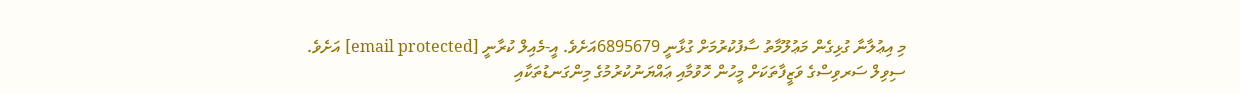މި އިޢުލާނާ ގުޅިގެން މަޢުލޫމާތު ސާފުކުރުމަށް ގުޅާނީ 6895679އަށެވެ. އީ-މެއިލް ކުރާނީ [email protected] އަށެވެ.
ސިވިލް ސަރވިސްގެ ވަޒީފާތަކަށް މީހުން ހޮވުމާއި ޢައްޔަނުކުރުމުގެ މިންގަނޑުތަކާއި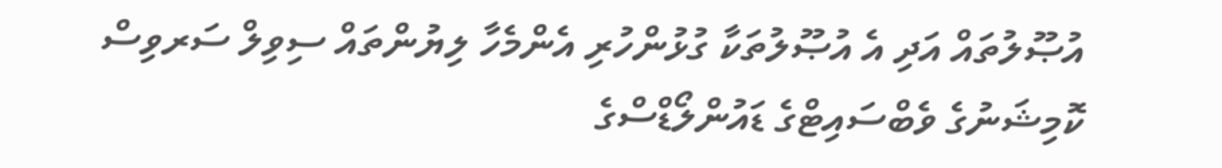އުޞޫލުތައް އަދި އެ އުޞޫލުތަކާ ގުޅުންހުރި އެންމެހާ ލިޔުންތައް ސިވިލް ސަރވިސް ކޮމިޝަނުގެ ވެބްސައިޓްގެ ޑައުންލޯޑްސްގެ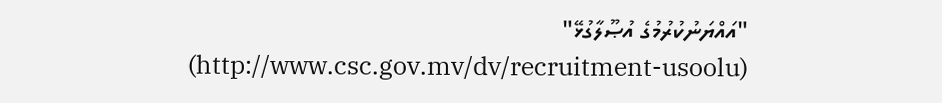"އައްޔަނުކުރުމުގެ އުޞޫލާގުޅޭ" (http://www.csc.gov.mv/dv/recruitment-usoolu)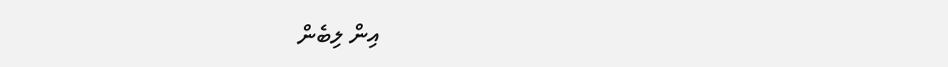އިން ލިބެން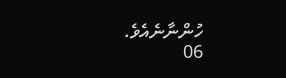ހުންނާނެއެވެ.
06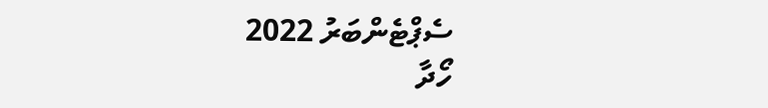ސެޕްޓެންބަރު 2022
ހޯދާ